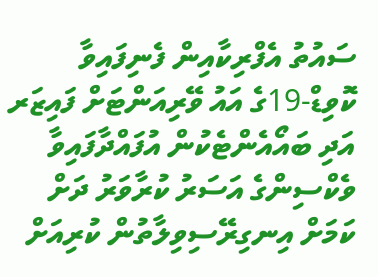ސައުތު އެފްރިކާއިން ފެނިފައިވާ ކޮވިޑް-19ގެ އައު ވޭރިއަންޓަށް ފައިޒަރ އަދި ބައޯއެންޓެކުން އުފައްދާފައިވާ ވެކްސިންގެ އަސަރު ކުރާވަރު ދަށް ކަމަށް އިނގިރޭސިވިލާތުން ކުރިއަށް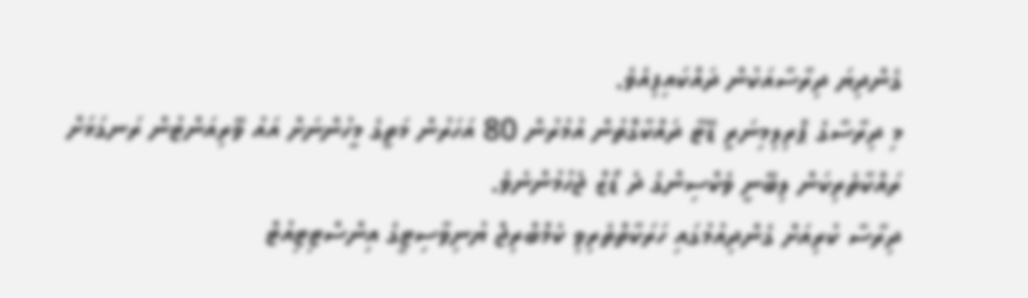ގެންދިޔަ ދިރާސާއަކުން ދައްކައިފިއެވެ.
މި ދިރާސާގެ ޕްރިލިމިނަރީ ޑޭޓާ ދައްކާގޮތުން އުމުރުން 80 އަހަރުން މަތީގެ މީހުންނަށް އައު ވޭރިއަންޓުން ރަނގަޅަށް ރައްކާތެރިކަން ލިބޭނީ ވެކްސިންގެ ދެ ޑޯޒް ޖެހުމުންނެވެ.
ދިރާސާ ކުރިއަށް ގެންދިއުމުގައި ހަރަކާތްތެރިވި ކެމްބްރިޖް ޔުނިވާސިޓީގެ އިންސްޓިޓިއުޓް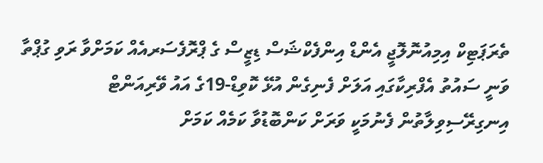ތެރަޕަޓިކް އިމިއުނޮލޮޖީ އެންޑް އިންފެކްޝަސް ޑިޒީސް ގެ ޕްރޮފެސަރއެއް ކަމަށްވާ ރަވި ގުޕްތާ ވަނީ ސައުތު އެފްރިކާގައި އަލަށް ފެނިގެން އުޅޭ ކޮވިޑް-19ގެ އައު ވޭރިއަންޓް އިނގިރޭސިވިލާތުން ފެނުމަކީ ވަރަށް ކަންބޮޑުވާ ކަމެއް ކަމަށް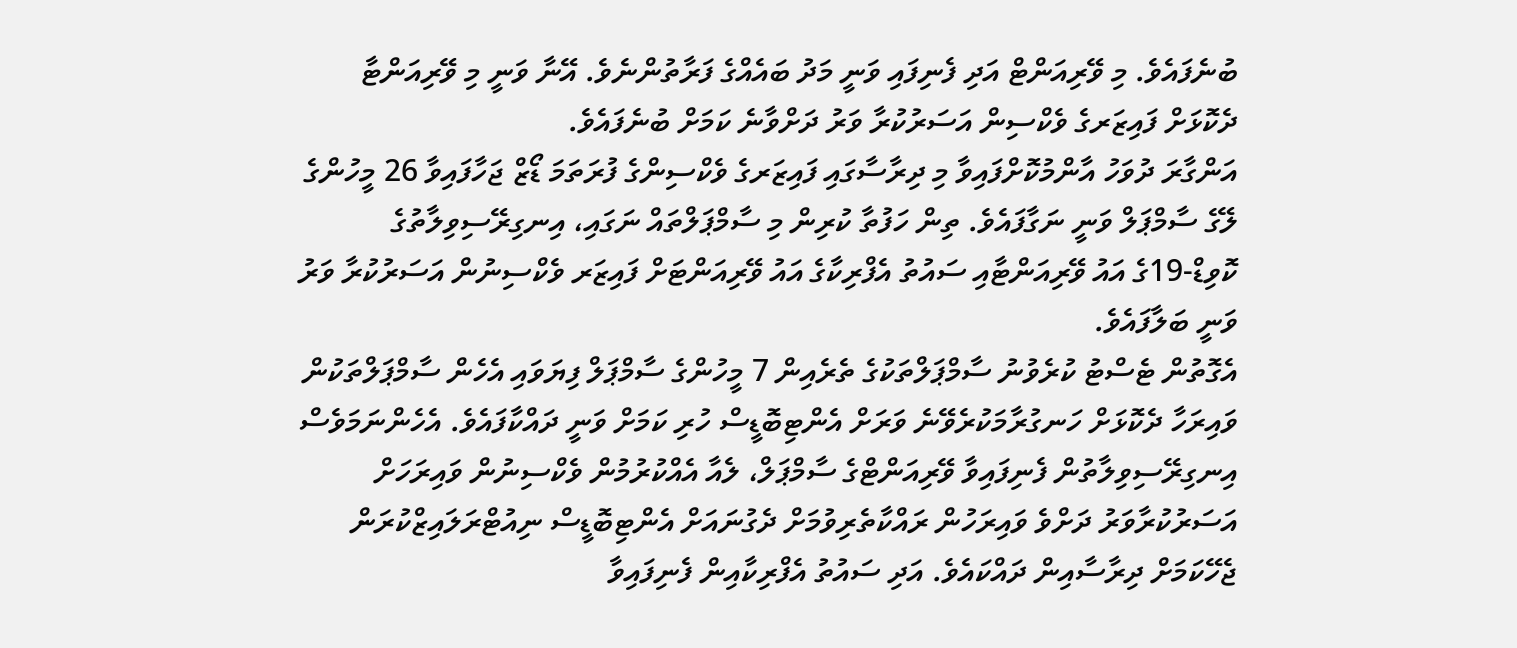ބުނެފައެވެ. މި ވޭރިއަންޓް އަދި ފެނިފައި ވަނީ މަދު ބައެއްގެ ފަރާތުންނެވެ. އޭނާ ވަނީ މި ވޭރިއަންޓާ ދެކޮޅަށް ފައިޒަރގެ ވެކްސިން އަސަރުކުރާ ވަރު ދަށްވާނެ ކަމަށް ބުނެފައެވެ.
އަންގާރަ ދުވަހު އާންމުކޮށްފައިވާ މި ދިރާސާގައި ފައިޒަރގެ ވެކްސިންގެ ފުރަތަމަ ޑޯޒް ޖަހާފައިވާ 26 މީހުންގެ ލޭގެ ސާމްޕަލް ވަނީ ނަގާފައެވެ. ތިން ހަފުތާ ކުރިން މި ސާމްޕަލްތައް ނަގައި، އިނގިރޭސިވިލާތުގެ ކޮވިޑް-19ގެ އައު ވޭރިއަންޓާއި ސައުތު އެފްރިކާގެ އައު ވޭރިއަންޓަށް ފައިޒަރ ވެކްސިނުން އަސަރުކުރާ ވަރު ވަނީ ބަލާފައެވެ.
އެގޮތުން ޓެސްޓު ކުރެވުނު ސާމްޕަލްތަކުގެ ތެރެއިން 7 މީހުންގެ ސާމްޕަލް ފިޔަވައި އެހެން ސާމްޕަލްތަކުން ވައިރަހާ ދެކޮޅަށް ހަނގުރާމަކުރެވޭނެ ވަރަށް އެންޓިބޮޑީސް ހުރި ކަމަށް ވަނީ ދައްކާފައެވެ. އެހެންނަމަވެސް އިނގިރޭސިވިލާތުން ފެނިފައިވާ ވޭރިއަންޓްގެ ސާމްޕަލް، ލެއާ އެއްކުރުމުން ވެކްސިނުން ވައިރަހަށް އަސަރުކުރާވަރު ދަށްވެ ވައިރަހުން ރައްކާތެރިވުމަށް ދެގުނައަށް އެންޓިބޮޑީސް ނިއުޓްރަލައިޒްކުރަން ޖެހޭކަމަށް ދިރާސާއިން ދައްކައެވެ. އަދި ސައުތު އެފްރިކާއިން ފެނިފައިވާ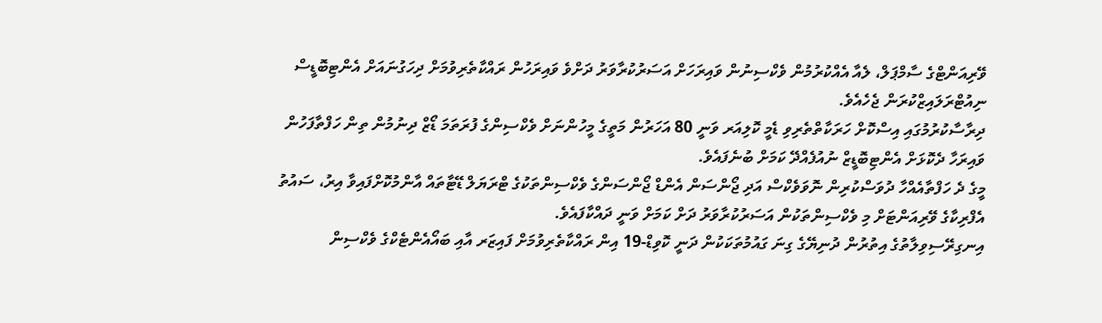ވޭރިއަންޓްގެ ސާމްޕަލް، ލެއާ އެއްކުރުމުން ވެކްސިނުން ވައިރަހަށް އަސަރުކުރާވަރު ދަށްވެ ވައިރަހުން ރައްކާތެރިވުމަށް ދިހަގުނައަށް އެންޓިބޮޑީސް ނިއުޓްރަލައިޒްކުރަން ޖެހެއެވެ.
ދިރާސާކުރުމުގައި އިސްކޮށް ހަރަކާތްތެރިވި ޑެމީ ކޮލިއަރ ވަނީ 80 އަހަރުން މަތީގެ މީހުންނަށް ވެކްސިންގެ ފުރަތަމަ ޑޯޒް ދިނުމުން ތިން ހަފްތާފަހުން ވައިރަހާ ދެކޮޅަށް އެންޓިބޮޑީޒް ނުއުފެއްދޭ ކަމަށް ބުނެފައެވެ.
މީގެ ދެ ހަފްތާއެއްހާ ދުވަސްކުރިން ނޮވަވެކްސް އަދި ޖޯންސަން އެންޑް ޖޯންސަންގެ ވެކްސިންތަކުގެ ޓްރަޔަލް ޑޭޓާތައް އާންމުކޮށްފައިވާ އިރު، ސައުތު އެފްރިކާގެ ވޭރިއަންޓަށް މި ވެކްސިންތަކުން އަސަރުކުރާވަރު ދަށް ކަމަށް ވަނީ ދައްކާފައެވެ.
އިނގިރޭސިވިލާތުގެ އިތުރުން ދުނިޔޭގެ ގިނަ ގައުމުތަކަކުން ދަނީ ކޮވިޑް-19 އިން ރައްކާތެރިވުމަށް ފައިޒަރ އާއި ބައޯއެންޓެކްގެ ވެކްސިން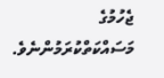ޖެހުމުގެ މަސައްކަތްކުރަމުންނެވެ.